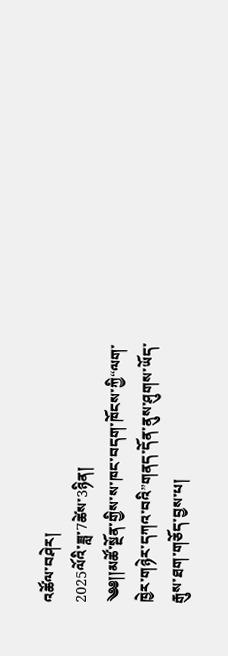འཚོལ་བཤེར།
2025ལོའི་ཟླ་7ཚེས་3ཉིན།
༄༅།།མཚོ་སྔོན་གྱིས་ས་ཁང་བདག་ཁོངས་ཀྱི“ལག་ཁྱེར་གཉེར་དཀའ་བའི”གནད་དོན་ནུས་ཤུགས་ཡོད་རྒུས་ཐག་གཅོད་བྱས་པ།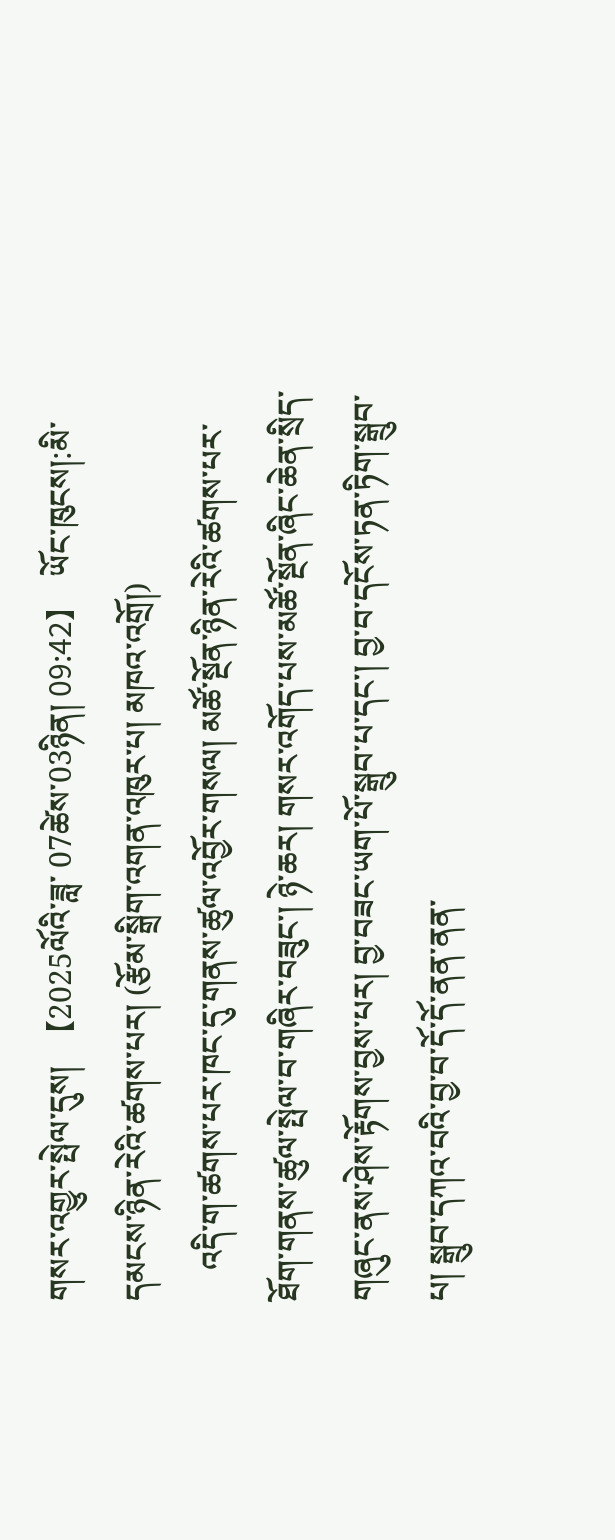གསར་འགྱུར་སྤེལ་དུས།  【2025ལོའི་ཟླ་ 07ཚེས་03ཉིན། 09:42】  ཡོང་ཁུངས།:མི་དམངས་ཉིན་རེའི་ཚགས་པར། (རྩོམ་སྒྲིག་འགན་འཁུར་པ། མཁའ་འགྲོ།)
    འདི་ག་ཚགས་པར་ཁང་དུ་གནས་ཚུལ་འབྱོར་གསལ། མཚོ་སྔོན་ཉིན་རེའི་ཚགས་པར་ཐོག་གནས་ཚུལ་སྤེལ་བ་གཞིར་བཟུང་། ཉེ་ཆར། གསར་འགོད་པས་མཚོ་སྔོན་ཞིང་ཆེན་སྲིད་གཞུང་ནས་ཤེས་རྟོགས་བྱས་པར། བྱ་བཟང་ཡག་པོ་སྒྲུབ་པ་དང་། བྱ་བ་དངོས་ཏན་ཏིག་སྒྲུབ་པ། སྒྲུབ་དཀའ་བའི་བྱ་བ་དོ་དོ་ནན་ནན་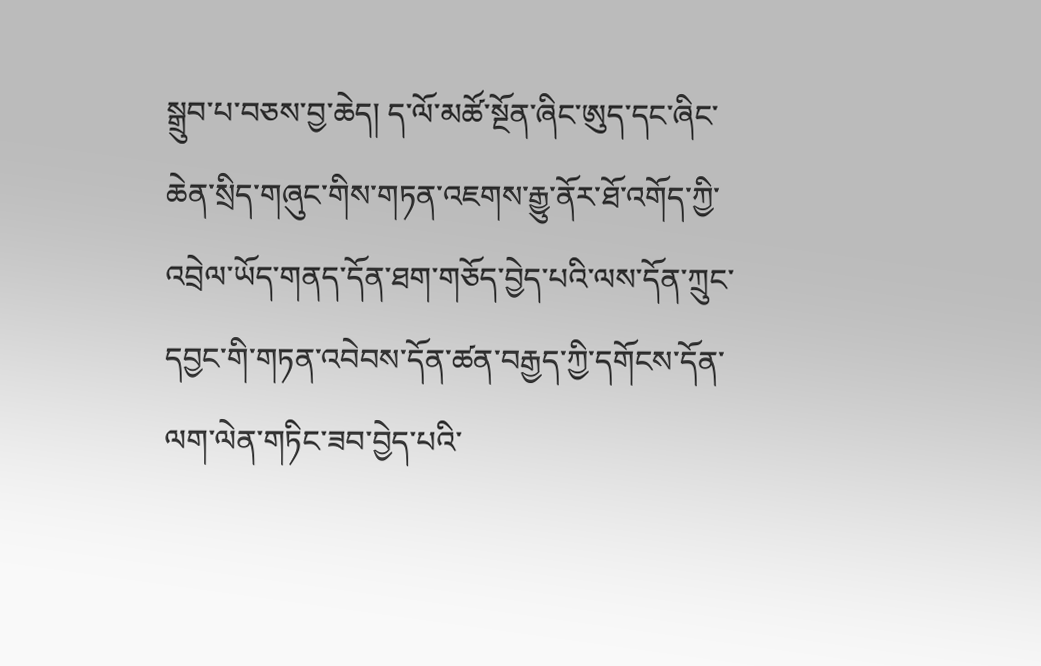སྒྲུབ་པ་བཅས་བྱ་ཆེད། ད་ལོ་མཚོ་སྔོན་ཞིང་ཨུད་དང་ཞིང་ཆེན་སྲིད་གཞུང་གིས་གཏན་འཇགས་རྒྱུ་ནོར་ཐོ་འགོད་ཀྱི་འབྲེལ་ཡོད་གནད་དོན་ཐག་གཅོད་བྱེད་པའི་ལས་དོན་ཀྲུང་དབྱང་གི་གཏན་འབེབས་དོན་ཚན་བརྒྱད་ཀྱི་དགོངས་དོན་ལག་ལེན་གཏིང་ཟབ་བྱེད་པའི་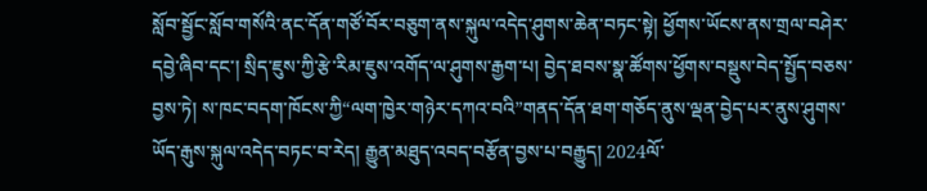སློབ་སྦྱོང་སློབ་གསོའི་ནང་དོན་གཙོ་བོར་བཅུག་ནས་སྐུལ་འདེད་ཤུགས་ཆེན་བཏང་སྟེ། ཕྱོགས་ཡོངས་ནས་གྲལ་བཤེར་དབྱེ་ཞིབ་དང་། སྲིད་ཇུས་ཀྱི་རྩེ་རིམ་ཇུས་འགོད་ལ་ཤུགས་རྒྱག་པ། བྱེད་ཐབས་སྣ་ཚོགས་ཕྱོགས་བསྡུས་བེད་སྤྱོད་བཅས་བྱས་ཏེ། ས་ཁང་བདག་ཁོངས་ཀྱི“ལག་ཁྱེར་གཉེར་དཀའ་བའི”གནད་དོན་ཐག་གཅོད་ནུས་ལྡན་བྱེད་པར་ནུས་ཤུགས་ཡོད་རྒུས་སྐུལ་འདེད་བཏང་བ་རེད། རྒྱུན་མཐུད་འབད་བརྩོན་བྱས་པ་བརྒྱུད། 2024ལོ་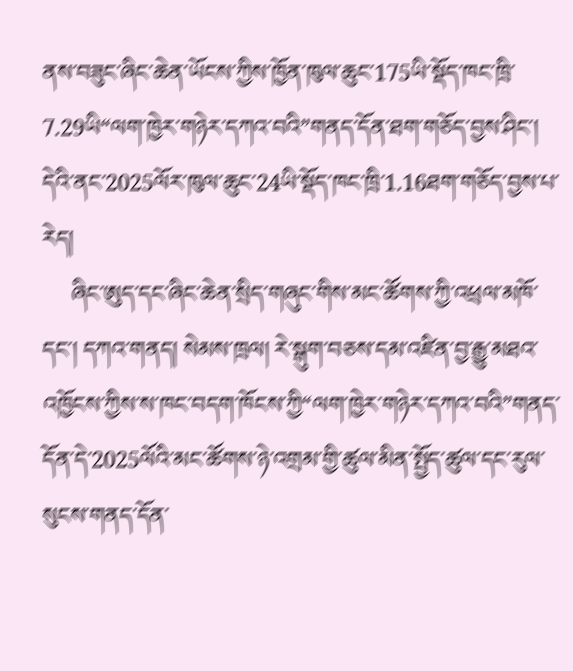ནས་བཟུང་ཞིང་ཆེན་ཡོངས་ཀྱིས་ཁྱོན་ཁུལ་ཆུང་175ཡི་སྡོད་ཁང་ཁྲི་7.29ཡི“ལག་ཁྱེར་གཉེར་དཀའ་བའི”གནད་དོན་ཐག་གཅོད་བྱས་ཤིང་། དེའི་ནང་2025ལོར་ཁུལ་ཆུང་24ཡི་སྡོད་ཁང་ཁྲི་1.16ཐག་གཅོད་བྱས་པ་རེད།
     ཞིང་ཨུད་དང་ཞིང་ཆེན་སྲིད་གཞུང་གིས་མང་ཚོགས་ཀྱི་འཕྲལ་མཁོ་དང་། དཀའ་གནད། སེམས་ཁྲལ། རེ་སྒུག་བཅས་དམ་འཛིན་བྱ་རྒྱུ་མཐའ་འཁྱོངས་ཀྱིས་ས་ཁང་བདག་ཁོངས་ཀྱི“ལག་ཁྱེར་གཉེར་དཀའ་བའི”གནད་དོན་དེ་2025ལོའི་མང་ཚོགས་ཉེ་འགྲམ་གྱི་ཚུལ་མིན་སྤྱོད་ཚུལ་དང་རུལ་སུངས་གནད་དོན་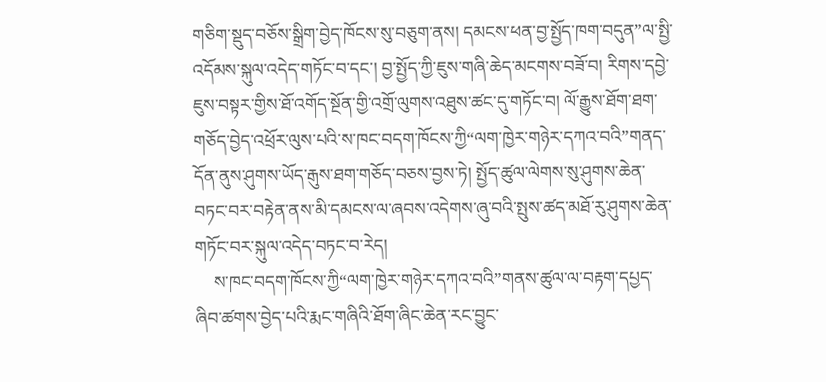གཅིག་སྡུད་བཅོས་སྒྲིག་བྱེད་ཁོངས་སུ་བཅུག་ནས། དམངས་ཕན་བྱ་སྤྱོད་ཁག་བདུན”ལ་སྤྱི་འདོམས་སྐུལ་འདེད་གཏོང་བ་དང་། བྱ་སྤྱོད་ཀྱི་ཇུས་གཞི་ཆེད་མངགས་བཟོ་བ། རིགས་དབྱེ་ཇུས་བསྟར་གྱིས་ཐོ་འགོད་སྔོན་གྱི་འགྲོ་ལུགས་འཐུས་ཚང་དུ་གཏོང་བ། ལོ་རྒྱུས་ཐོག་ཐག་གཅོད་བྱེད་འཕྲོར་ལུས་པའི་ས་ཁང་བདག་ཁོངས་ཀྱི“ལག་ཁྱེར་གཉེར་དཀའ་བའི”གནད་དོན་ནུས་ཤུགས་ཡོད་རྒུས་ཐག་གཅོད་བཅས་བྱས་ཏེ། སྤྱོད་ཚུལ་ལེགས་སུ་ཤུགས་ཆེན་བཏང་བར་བརྟེན་ནས་མི་དམངས་ལ་ཞབས་འདེགས་ཞུ་བའི་སྤུས་ཚད་མཐོ་རུ་ཤུགས་ཆེན་གཏོང་བར་སྐུལ་འདེད་བཏང་བ་རེད།
    ས་ཁང་བདག་ཁོངས་ཀྱི“ལག་ཁྱེར་གཉེར་དཀའ་བའི”གནས་ཚུལ་ལ་བརྟག་དཔྱད་ཞིབ་ཚགས་བྱེད་པའི་རྨང་གཞིའི་ཐོག་ཞིང་ཆེན་རང་བྱུང་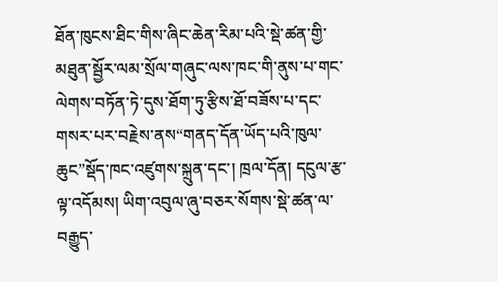ཐོན་ཁུངས་ཐིང་གིས་ཞིང་ཆེན་རིམ་པའི་སྡེ་ཚན་གྱི་མཐུན་སྦྱོར་ལམ་སྲོལ་གཞུང་ལས་ཁང་གི་ནུས་པ་གང་ལེགས་བཏོན་ཏེ་དུས་ཐོག་ཏུ་རྩིས་ཐོ་བཟོས་པ་དང་གསར་པར་བརྗེས་ནས“གནད་དོན་ཡོད་པའི་ཁུལ་ཆུང”སྡོད་ཁང་འཛུགས་སྐྲུན་དང་། ཁྲལ་དོན། དངུལ་རྩ་ལྟ་འདོམས། ཡིག་འབུལ་ཞུ་བཅར་སོགས་སྡེ་ཚན་ལ་བརྒྱུད་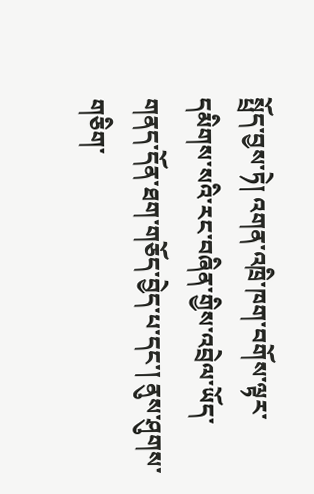སྤྲོད་བྱས་ཏེ། འགན་འཁྲི་ཁག་བགོས་ལྟར་དམིགས་སའི་རང་བཞིན་གྱིས་འབྲེལ་ཡོད་གནད་དོན་ཐག་གཅོད་བྱེད་པ་དང་། ནུས་ཤུགས་གཅིག་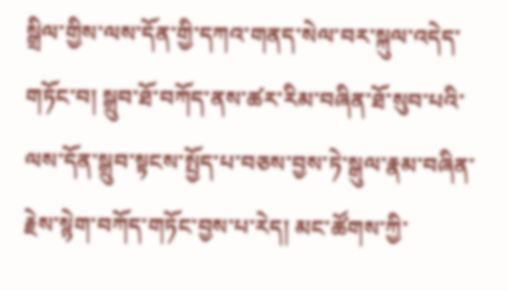སྒྲིལ་གྱིས་ལས་དོན་གྱི་དཀའ་གནད་སེལ་བར་སྐུལ་འདེད་གཏོང་བ། སྒྲུབ་ཐོ་བཀོད་ནས་ཚར་རིམ་བཞིན་ཐོ་སུབ་པའི་ལས་དོན་སྒྲུབ་སྟངས་སྤྱོད་པ་བཅས་བྱས་ཏེ་སྒུལ་རྣམ་བཞིན་རྗེས་སྙེག་བཀོད་གཏོང་བྱས་པ་རེད། མང་ཚོགས་ཀྱི་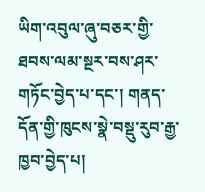ཡིག་འབུལ་ཞུ་བཅར་གྱི་ཐབས་ལམ་སྔར་བས་ཤར་གཏོང་བྱེད་པ་དང་། གནད་དོན་གྱི་ཁུངས་སྣེ་བསྡུ་རུབ་རྒྱ་ཁྱབ་བྱེད་པ།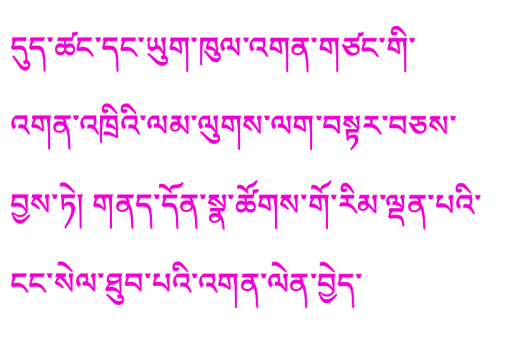དུད་ཚང་དང་ཡུག་ཁུལ་འགན་གཙང་གི་འགན་འཁྲིའི་ལམ་ལུགས་ལག་བསྟར་བཅས་བྱས་ཏེ། གནད་དོན་སྣ་ཚོགས་གོ་རིམ་ལྡན་པའི་ངང་སེལ་ཐུབ་པའི་འགན་ལེན་བྱེད་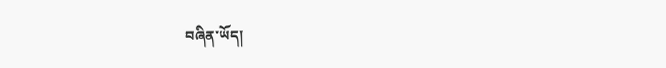བཞིན་ཡོད།